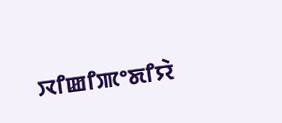ꯋꯤꯀꯤꯄꯦꯗꯤꯌꯥ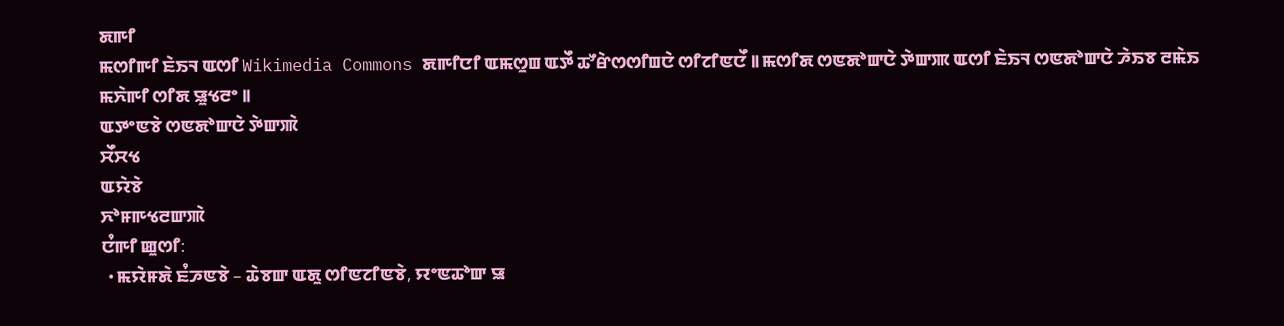ꯗꯒꯤ
ꯃꯁꯤꯒꯤ ꯐꯥꯏꯜ ꯑꯁꯤ Wikimedia Commons ꯗꯒꯤꯅꯤ ꯑꯃꯁꯨꯡ ꯑꯇꯩ ꯊꯧꯔꯥꯁꯁꯤꯡꯅꯥ ꯁꯤꯖꯤꯟꯅꯩ ꯫ ꯃꯁꯤꯗ ꯁꯟꯗꯣꯛꯅꯥ ꯇꯥꯛꯄ ꯑꯁꯤ ꯐꯥꯏꯜ ꯁꯟꯗꯣꯛꯅꯥ ꯍꯥꯏꯕ ꯂꯃꯥꯏ ꯃꯈꯥꯒꯤ ꯁꯤꯗ ꯎꯨꯠꯂꯦ ꯫
ꯑꯇꯦꯟꯕꯥ ꯁꯟꯗꯣꯛꯅꯥ ꯇꯥꯛꯄꯥ
ꯆꯩꯆꯠ
ꯑꯌꯥꯕꯥ
ꯈꯣꯝꯒꯠꯂꯛꯄꯥ
ꯅꯪꯒꯤ ꯀꯨꯁꯤ:
  • ꯃꯌꯥꯝꯗꯥ ꯐꯪꯍꯟꯕꯥ – ꯊꯥꯕꯛ ꯑꯗꯨ ꯁꯤꯟꯖꯤꯟꯕꯥ, ꯌꯦꯟꯊꯣꯛ ꯎ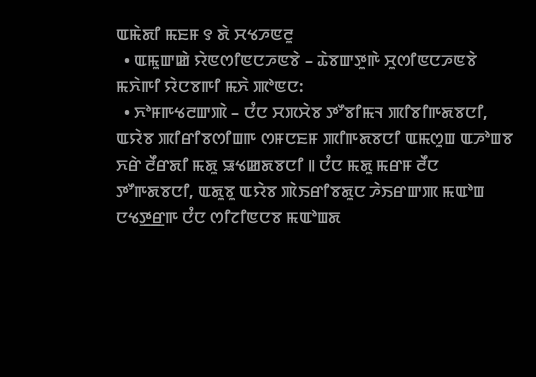ꯑꯃꯥꯗꯤ ꯃꯐꯝ ꯱ ꯗꯥ ꯆꯠꯍꯟꯂꯨ
  • ꯑꯃꯨꯛꯀꯥ ꯌꯥꯟꯁꯤꯟꯅꯍꯟꯕꯥ – ꯊꯥꯕꯛꯇꯨꯒꯥ ꯆꯨꯁꯤꯟꯅꯍꯟꯕꯥ
ꯃꯈꯥꯒꯤ ꯌꯥꯅꯕꯒꯤ ꯃꯈꯥ ꯄꯣꯟꯅ:
  • ꯈꯣꯝꯒꯠꯂꯛꯄꯥ – ꯅꯪꯅ ꯆꯞꯆꯥꯕ ꯇꯧꯕꯤꯃꯜ ꯄꯤꯕꯤꯒꯗꯕꯅꯤ, ꯑꯌꯥꯕ ꯄꯤꯔꯤꯕꯁꯤꯡꯒ ꯁꯝꯅꯐꯝ ꯄꯤꯒꯗꯕꯅꯤ ꯑꯃꯁꯨꯡ ꯑꯍꯣꯡꯕ ꯈꯔꯥ ꯂꯩꯔꯗꯤ ꯃꯗꯨ ꯎꯠꯀꯗꯕꯅꯤ ꯫ ꯅꯪꯅ ꯃꯗꯨ ꯃꯔꯝ ꯂꯩꯅ ꯇꯧꯒꯗꯕꯅꯤ, ꯑꯗꯨꯕꯨ ꯑꯌꯥꯕ ꯄꯥꯏꯔꯤꯕꯗꯨꯅ ꯍꯥꯏꯔꯛꯄ ꯃꯑꯣꯡ ꯅꯠꯇ꯭ꯔꯒ ꯅꯪꯅ ꯁꯤꯖꯤꯟꯅꯕ ꯃꯑꯣꯡꯗ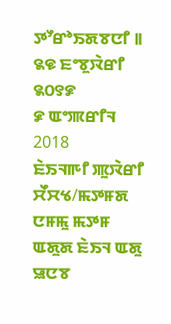ꯇꯧꯔꯣꯏꯗꯕꯅꯤ ꯫
꯲꯶ ꯐꯦꯕꯨꯋꯥꯔꯤ ꯲꯰꯱꯹
꯹ ꯑꯦꯄꯔꯤꯜ 2018
ꯐꯥꯏꯜꯒꯤ ꯄꯨꯋꯥꯔꯤ
ꯆꯩꯆꯠ/ꯃꯇꯝꯗ ꯅꯝꯃꯨ ꯃꯇꯝ ꯑꯗꯨꯗ ꯐꯥꯏꯜ ꯑꯗꯨ ꯎꯅꯕ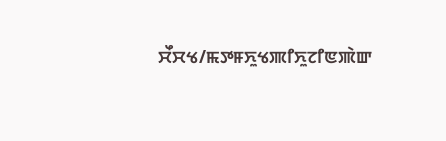ꯆꯩꯆꯠ/ꯃꯇꯝꯈꯨꯠꯄꯤꯈꯨꯖꯤꯟꯄꯥꯛ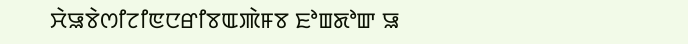ꯆꯥꯎꯕꯥꯁꯤꯖꯤꯟꯅꯔꯤꯕꯑꯄꯥꯝꯕ ꯐꯣꯡꯗꯣꯛ ꯎ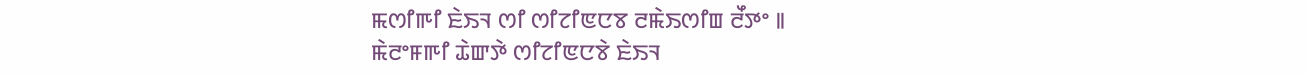ꯃꯁꯤꯒꯤ ꯐꯥꯏꯜ ꯁꯤ ꯁꯤꯖꯤꯟꯅꯕ ꯂꯃꯥꯏꯁꯤꯡ ꯂꯩꯇꯦ ꯫
ꯃꯥꯂꯦꯝꯒꯤ ꯊꯥꯛꯇꯥ ꯁꯤꯖꯤꯟꯅꯕꯥ ꯐꯥꯏꯜ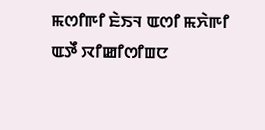ꯃꯁꯤꯒꯤ ꯐꯥꯏꯜ ꯑꯁꯤ ꯃꯈꯥꯒꯤ ꯑꯇꯩ ꯋꯤꯀꯤꯁꯤꯡꯅ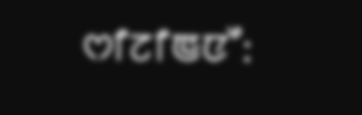ꯁꯤꯖꯤꯟꯅꯩ: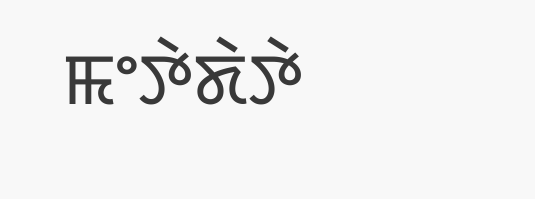ꯃꯦꯇꯥꯗꯥꯇꯥ